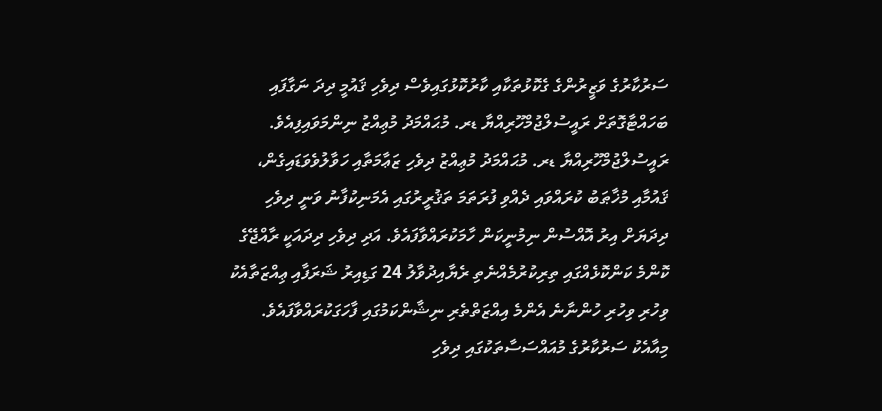ސަރުކާރުގެ ވަޒީރުންގެ ގެކޮޅުތަކާއި ކާރުކޮޅުގައިވެސް ދިވެހި ޤައުމީ ދިދަ ނަގާފައި ބަހައްޓާގޮތަށް ރައީސުލްޖުމްހޫރިއްޔާ ޑރ. މުޙައްމަދު މުޢިއްޒު ނިންމަވައިފިއެވެ.
ރައީސުލްޖުމްހޫރިއްޔާ ޑރ. މުޙައްމަދު މުޢިއްޒު ދިވެހި ޒަޢާމަތާއި ހަވާލުވެވަޑައިގެން، ޤައުމާއި މުޚާޠަބު ކުރައްވައި ދެއްވި ފުރަތަމަ ތަޤުރީރުގައި އެމަނިކުފާނު ވަނީ ދިވެހި ދިދަޔަށް އިރު އޮއްސުން ނިމުނީކަން ހާމަކުރައްވާފައެވެ. އަދި ދިވެހި ދިދައަކީ ރާއްޖޭގެ ކޮންމެ ކަންކޮޅެއްގައި ތިރިކުރުމެއްނެތި ރެޔާއިދުވާލު 24 ގަޑިއިރު ޝަރަފާއި ޢިއްޒަތާއެކު ވިހުރި ވިހުރި ހުންނާނެ އެންމެ އިއްޒަތްތެރި ނިޝާންކަމުގައި ފާހަގަކުރައްވާފައެވެ.
މިއާއެކު ސަރުކާރުގެ މުއައްސަސާތަކުގައި ދިވެހި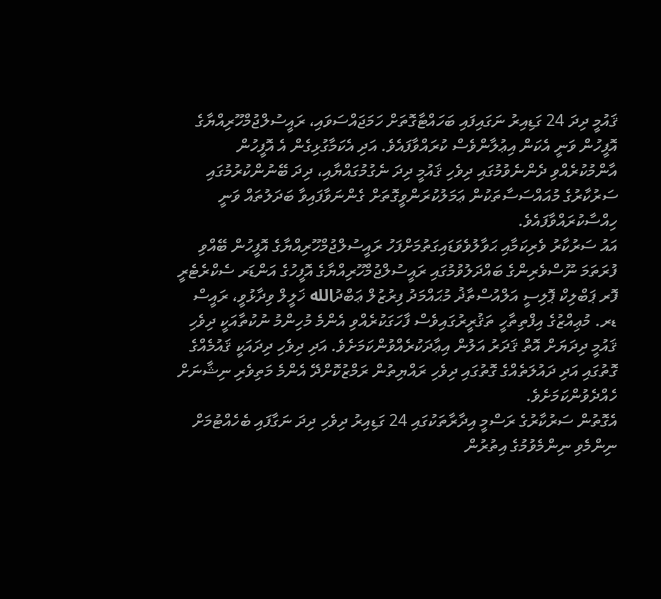ޤައުމީ ދިދަ 24 ގަޑިއިރު ނަގައިފައި ބަހައްޓާގޮތަށް ހަމަޖައްސަވައި، ރައީސުލްޖުމްހޫރިއްޔާގެ އޮފީހުން ވަނީ އެކަން އިޢުލާންވެސް ކުރައްވާފައެވެ. އަދި އެކަމާގުޅިގެން އެ އޮފީހުން އާންމުކުރެއްވި ދެންނެވުމުގައި ދިވެހި ޤައުމީ ދިދަ ނެގުމުގައްޔާއި، ދިދަ ބޭނުންކުރުމުގައި ސަރުކާރުގެ މުއައްސަސާތަކުން ޢަމަލުކުރަންވީގޮތަށް ގެންނަވާފައިވާ ބަދަލުތައް ވަނީ ހިއްސާކުރައްވާފައެވެ.
އައު ސަރުކާރު ވެރިކަމާއި ޙަވާލުވެވަޑައިގަތުމަށްފަހު ރައީސުލްޖުމްހޫރިއްޔާގެ އޮފީހުން ބޭއްވި ފުރަތަމަ ނޫސްވެރިންގެ ބައްދަލުވުމުގައި ރައީސުލްޖުމްހޫރިއްޔާގެ އޮފީހުގެ އަންޑަރ ސެކްރެޓެރީ ފޮރ ޕަބްލިކް ޕޮލިސީ އަލްއުސްތާޛު މުޙައްމަދު ފިރުޒުލް ޢަބްދުالله ޚަލީލް ވިދާޅުވީ، ރައީސް ޑރ. މުޢިއްޒުގެ އިފްތިތާހީ ތަޤުރީރުގައިވެސް ފާހަގަކުރެއްވި އެންމެ މުހިންމު ނުކުތާއަކީ ދިވެހި ޤައުމީ ދިދަޔަށް އޮތް ޤަދަރު އަލުން އިޢާދަކުރެއްވުންކަމަށެވެ. އަދި ދިވެހި ދިދައަކީ ޤައުމެއްގެ ގޮތުގައި އަދި ދައުލަތެއްގެ ގޮތުގައި ދިވެހި ރައްޔިތުން ރަމްޒުކޮށްދޭ އެންމެ މަތިވެރި ނިޝާނަށް ހެއްދެވުންކަމަށެވެ.
އެގޮތުން ސަރުކާރުގެ ރަސްމީ އިދާރާތަކުގައި 24 ގަޑިއިރު ދިވެހި ދިދަ ނަގާފައި ބެހެއްޓުމަށް ނިންމެވި ނިންމެވުމުގެ އިތުރުން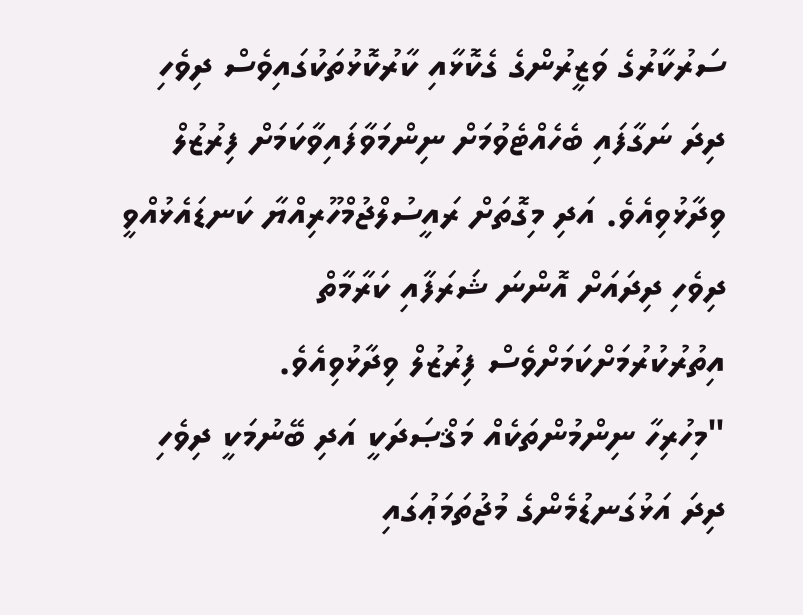ސަރުކާރުގެ ވަޒީރުންގެ ގެކޮޅާއި ކާރުކޮޅުތަކުގައިވެސް ދިވެހި ދިދަ ނަގާފައި ބެހެއްޓެވުމަށް ނިންމަވާފައިވާކަމަށް ފިރުޒުލް ވިދާޅުވިއެވެ. އަދި މިގޮތަށް ރައީސުލްޖުމްހޫރިއްޔާ ކަނޑައެޅުއްވީ ދިވެހި ދިދައަށް އޮންނަ ޝަރަފާއި ކަރާމާތް އިތުރުކުރުމަށްކަމަށްވެސް ފިރުޒުލް ވިދާޅުވިއެވެ.
"މިހުރިހާ ނިންމުންތަކެއް މަޤްޞަދަކީ އަދި ބޭނުމަކީ ދިވެހި ދިދަ އަޅުގަނޑުމެންގެ މުޖުތަމަޢުގައި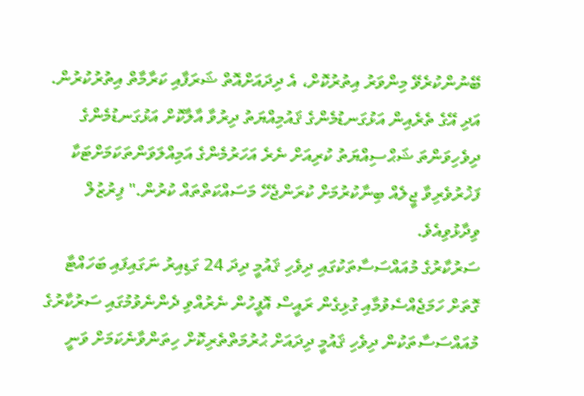ބޭނުންކުރެވޭ މިންވަރު އިތުރުކޮށް، އެ ދިދައަށްއޮތް ޝަރަފާއި ކަރާމާތް އިތުރުކުރުން. އަދި އޭގެ ތެރެއިން އަޅުގަނޑުމެންގެ ޤައުމިއްޔަތު ދިރުވާ އާލާކޮށް އަޅުގަނޑުމެންގެ ދިވެހިވަންތަ ޝަޙްސިއްޔަތު ކުރިއަށް ނެރެ އަހަރުމެންގެ އަމިއްލަވަންތަކަމަށްޓަކާ ފަޚުރުވެރިވާ ޖީލެއް ބިނާކުރުމަށް ކުރަންޖެހޭ މަސައްކަތްތައް ކުރުން." ފިރުޒުލް ވިދާޅުވިއެވެ.
ސަރުކާރުގެ މުއައްސަސާތަކުގައި ދިވެހި ޤައުމީ ދިދަ 24 ގަޑިއިރު ނަގައިފައި ބަހައްޓާ ގޮތަށް ހަމަޖެއްސެވުމާއި ގުޅިގެން ރައީސް އޮފީހުން ނެރުއްވި ދެންނެވުމުގައި ސަރުކާރުގެ މުއައްސަސާތަކުން ދިވެހި ޤައުމީ ދިދައަށް ޙުރުމަތްތެރިކޮށް ހިތަންވާނެކަމަށް ވަނީ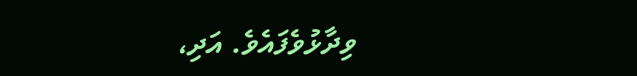ވިދާޅުވެފައެވެ. އަދި،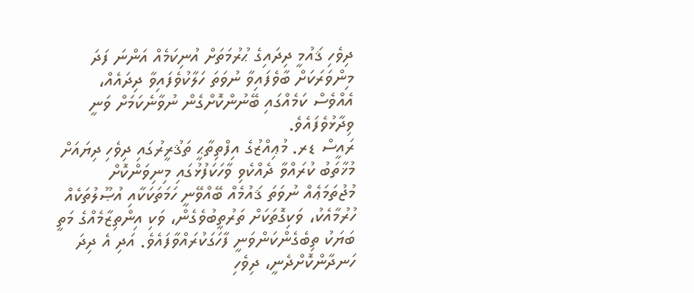ދިވެހި ޤައުމީ ދިދައިގެ ޙުރުމަތަށް އުނިކަމެއް އަންނަ ފަދަ މިންވަރަކަށް ބާވެފައިވާ ނުވަތަ ހަލާކުވެފައިވާ ދިދައެއް، އެއްވެސް ކަމެއްގައި ބޭނުންކޮށްގެން ނުވާނެކަމަށް ވަނީ ވިދާޅުވެފައެވެ.
ރައީސް ޑރ. މުޢިއްޒުގެ އިފްތިތާޙީ ތަޤުރީރުގައި ދިވެހި ދިޔައަށް މުޚާތަބު ކުރައްވާ ދެއްކެވި ވާހަކަފުޅުގައި މިނިވަންކޮށް މުޖުތަމަޢެއް ނުވަތަ ޤައުމެއް ބޭއްވޭނީ ހަމަތަކަކާއި އުޞޫލުތަކެއް ހުރުމާއެކު، ވަކިގޮތަކަށް ތަރުތީބުވެގެން، ވަކި އިންތިޒާމެއްގެ މަތީ ބަޔަކު ތިބެގެންކަންވަނީ ފާހަގަކުރައްވާފައެވެ. އަދި އެ ދިދަ ހަނދާންކޮށްދެނީ، ދިވެހި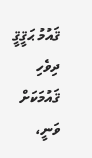ޤައުމު ޙަޤީޤީ ދިވެހި ޤައުމަކަށް ވަނީ،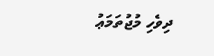ދިވެހި މުޖުތަމަޢު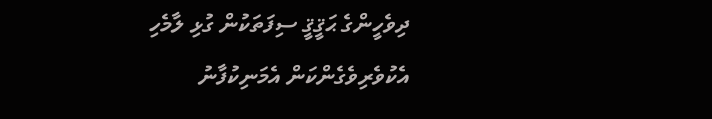ދިވެހީންގެ ޙަޤީޤީ ސިފަތަކުން ގުޅި ލާމެހި އެކުވެރިވެގެންކަން އެމަނިކުފާނު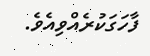ފާހަގަކުރެއްވިއެވެ.